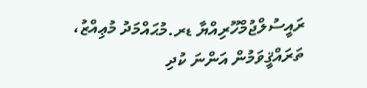ރައީސުލްޖުމްހޫރިއްޔާ ޑރ.މުޙައްމަދު މުޢިއްޒު، ތަރައްޤީވަމުން އަންނަ ކުދި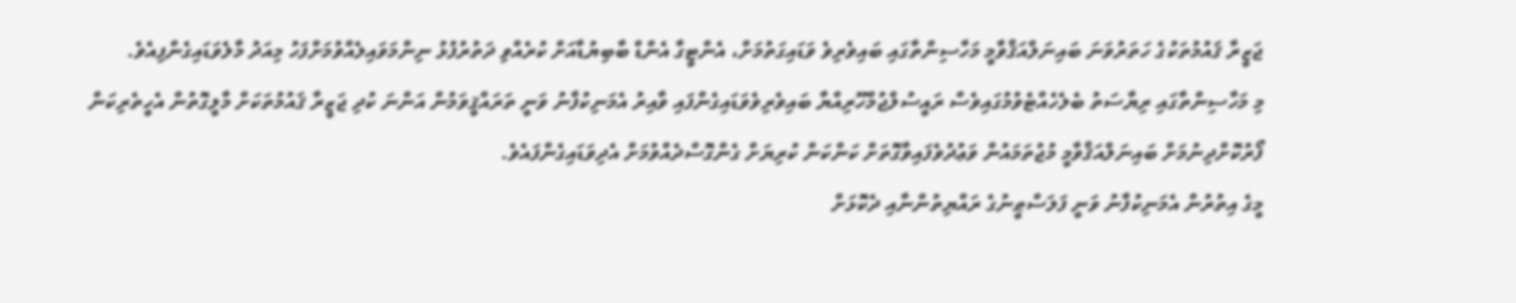ޖަޒީރާ ޤައުމުތަކުގެ ހަތަރުވަނަ ބައިނަލްއަޤްވާމީ މަހާސިންތާގައި ބައިވެރިވެ ވަޑައިގަތުމަށް، އެންޓީގާ އެންޑް ބާބިޔުޑާއަށް ކުރެއްވި ދަތުރުފުޅު ނިންމަވައިލެއްވުމަށްފަހު މިއަދު މާލެވަޑައިގެންފިއެވެ.
މި މަހާސިންތާގައި ރިޔާސަތު ބެލެހެއްޓެވުމުގައިވެސް ރައީސުލްޖުމްހޫރިއްޔާ ބައިވެރިވެވަޑައިގެންފައި ވާއިރު އެމަނިކުފާނު ވަނީ ތަރައްޤީވަމުން އަންނަ ކުދި ޖަޒީރާ ޤައުމުތަކަށް މާލީގޮތުން އެހީތެރިކަން ފޯރުކޮށްދިނުމަށް ބައިނަލްއަޤްވާމީ މުޖުތަމައުން ވަޢުދުވެފައިވާގޮތަށް ކަންކަން ކުރިޔަށް ގެންގޮސްދެއްވުމަށް އެދިވަޑައިގެންފައެވެ.
މީގެ އިތުރުން އެމަނިކުފާނު ވަނީ ފަލަސްޠީނުގެ ރައްޔިތުންނާއި ދެކޮޅަށް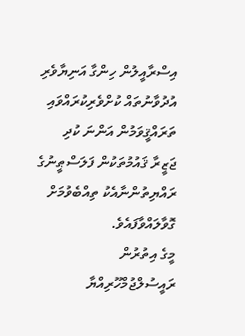އިސްރާއީލުން ހިންގާ އަނިޔާވެރި އުދުވާނުތައް ކުށްވެރިކުރައްވައި ތަރައްޤީވަމުން އަންނަ ކުދި ޖަޒީރާ ޤައުމުތަކުން ފަލަސްޠީނުގެ ރައްޔިތުންނާއެކު ތިއްބެވުމަށް ގޮވާލައްވާފައެވެ.
މީގެ އިތުރުން ރައީސުލްޖުމްހޫރިއްޔާ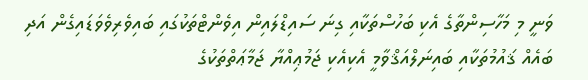ވަނީ މި މަހާސިންތާގެ އެކި ބަހުސްތަކާއި ގިނަ ސައިޑްލައިން އިވެންޓްތަކުގައި ބައިވެރިވެވަޑައިގެން އަދި ބައެއް ޤައުމުތަކާއި ބައިނަލްއަޤްވާމީ އެކިއެކި ޖަމުޢިއްޔާ ޖަމާޢަތްތަކުގެ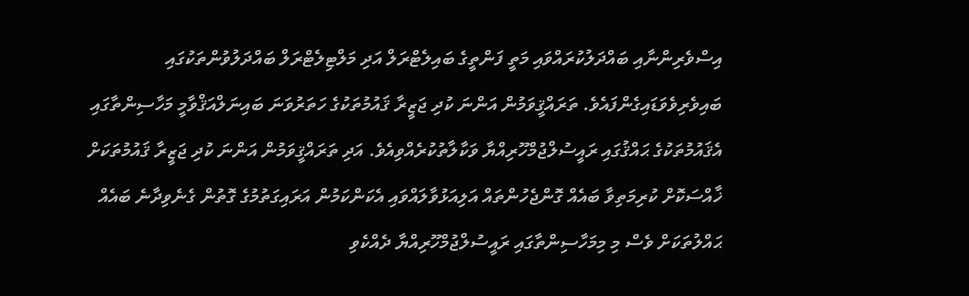އިސްވެރިންނާއި ބައްދަލުކުރައްވައި މަތީ ފަންތީގެ ބައިލެޓްރަލް އަދި މަލްޓިލެޓްރަލް ބައްދަލުވުންތަކުގައި ބައިވެރިވެވަޑައިގެންފައެވެ. ތަރައްޤީވަމުން އަންނަ ކުދި ޖަޒީރާ ޤައުމުތަކުގެ ހަތަރުވަނަ ބައިނަލްއަޤްވާމީ މަހާސިންތާގައި އެޤައުމުތަކުގެ ޙައްޤުގައި ރައީސުލްޖުމްހޫރިއްޔާ ވަކާލާތުކުރެއްވިއެވެ. އަދި ތަރައްޤީވަމުން އަންނަ ކުދި ޖަޒީރާ ޤައުމުތަކަށް ޚާއްސަކޮށް ކުރިމަތިވާ ބައެއް ގޮންޖެހުންތައް އަލިއަޅުވާލައްވައި އެކަންކަމުން އަރައިގަތުމުގެ ގޮތުން ގެނެވިދާނެ ބައެއް ޙައްލުތަކަށް ވެސް މި މިމަހާސިންތާގައި ރައީސުލްޖުމްހޫރިއްޔާ ދެއްކެވި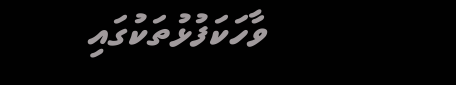ވާހަކަފުޅުތަކުގައި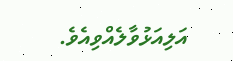އަލިއަޅުވާލެއްވިއެވެ.